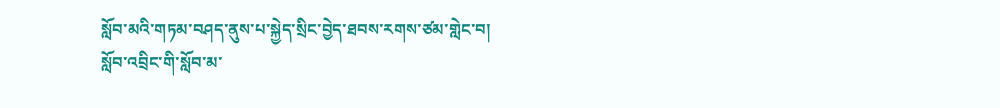སློབ་མའི་གཏམ་བཤད་ནུས་པ་སྐྱེད་སྲིང་བྱེད་ཐབས་རགས་ཙམ་གླེང་བ།
སློབ་འབྲིང་གི་སློབ་མ་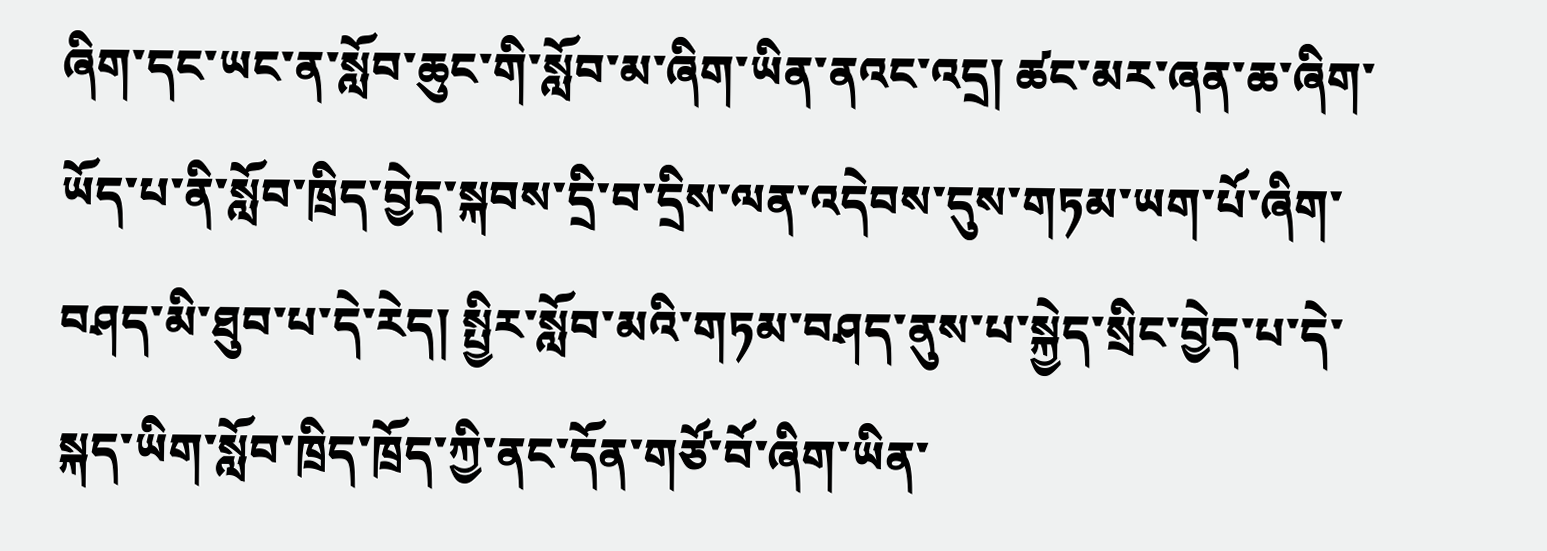ཞིག་དང་ཡང་ན་སློབ་ཆུང་གི་སློབ་མ་ཞིག་ཡིན་ནའང་འདྲ། ཚང་མར་ཞན་ཆ་ཞིག་ཡོད་པ་ནི་སློབ་ཁྲིད་བྱེད་སྐབས་དྲི་བ་དྲིས་ལན་འདེབས་དུས་གཏམ་ཡག་པོ་ཞིག་བཤད་མི་ཐུབ་པ་དེ་རེད། སྤྱིར་སློབ་མའི་གཏམ་བཤད་ནུས་པ་སྐྱེད་སྲིང་བྱེད་པ་དེ་སྐད་ཡིག་སློབ་ཁྲིད་ཁྲོད་ཀྱི་ནང་དོན་གཙོ་བོ་ཞིག་ཡིན་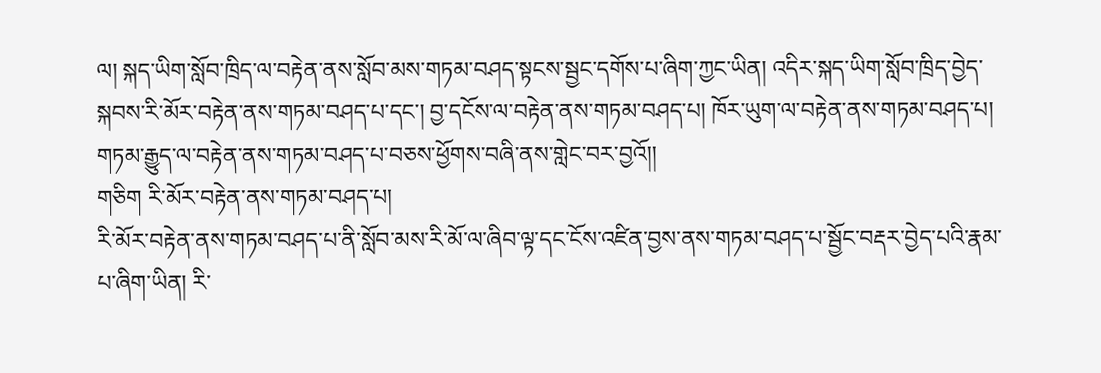ལ། སྐད་ཡིག་སློབ་ཁྲིད་ལ་བརྟེན་ནས་སློབ་མས་གཏམ་བཤད་སྟངས་སྦྱང་དགོས་པ་ཞིག་ཀྱང་ཡིན། འདིར་སྐད་ཡིག་སློབ་ཁྲིད་བྱེད་སྐབས་རི་མོར་བརྟེན་ནས་གཏམ་བཤད་པ་དང་། བྱ་དངོས་ལ་བརྟེན་ནས་གཏམ་བཤད་པ། ཁོར་ཡུག་ལ་བརྟེན་ནས་གཏམ་བཤད་པ། གཏམ་རྒྱུད་ལ་བརྟེན་ནས་གཏམ་བཤད་པ་བཅས་ཕྱོགས་བཞི་ནས་གླེང་བར་བྱའོ།།
གཅིག རི་མོར་བརྟེན་ནས་གཏམ་བཤད་པ།
རི་མོར་བརྟེན་ནས་གཏམ་བཤད་པ་ནི་སློབ་མས་རི་མོ་ལ་ཞིབ་ལྟ་དང་ངོས་འཛིན་བྱས་ནས་གཏམ་བཤད་པ་སྦྱོང་བརྡར་བྱེད་པའི་རྣམ་པ་ཞིག་ཡིན། རི་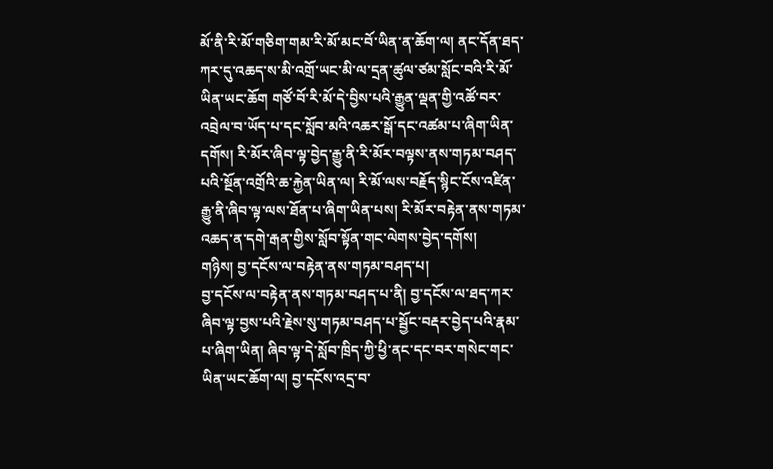མོ་ནི་རི་མོ་གཅིག་གམ་རི་མོ་མང་བོ་ཡིན་ན་ཆོག་ལ། ནང་དོན་ཐད་ཀར་དུ་འཆད་ས་མི་འགྲོ་ཡང་མི་ལ་དྲན་ཚུལ་ཙམ་སློང་བའི་རི་མོ་ཡིན་ཡང་ཆོག གཙོ་བོ་རི་མོ་དེ་བྱིས་པའི་རྒྱུན་ལྡན་གྱི་འཚོ་བར་འབྲེལ་བ་ཡོད་པ་དང་སློབ་མའི་འཆར་སྒོ་དང་འཚམ་པ་ཞིག་ཡིན་དགོས། རི་མོར་ཞིབ་ལྟ་བྱེད་རྒྱུ་ནི་རི་མོར་བལྟས་ནས་གཏམ་བཤད་པའི་སྔོན་འགྲོའི་ཆ་རྐྱེན་ཡིན་ལ། རི་མོ་ལས་བརྗོད་སྙིང་ངོས་འཛིན་རྒྱུ་ནི་ཞིབ་ལྟ་ལས་ཐོན་པ་ཞིག་ཡིན་པས། རི་མོར་བརྟེན་ནས་གཏམ་འཆད་ན་དགེ་རྒན་གྱིས་སློབ་སྟོན་གང་ལེགས་བྱེད་དགོས།
གཉིས། བྱ་དངོས་ལ་བརྟེན་ནས་གཏམ་བཤད་པ།
བྱ་དངོས་ལ་བརྟེན་ནས་གཏམ་བཤད་པ་ནི། བྱ་དངོས་ལ་ཐད་ཀར་ཞིབ་ལྟ་བྱས་པའི་རྗེས་སུ་གཏམ་བཤད་པ་སྦྱོང་བརྡར་བྱེད་པའི་རྣམ་པ་ཞིག་ཡིན། ཞིབ་ལྟ་དེ་སློབ་ཁྲིད་ཀྱི་ཕྱི་ནང་དང་བར་གསེང་གང་ཡིན་ཡང་ཆོག་ལ། བྱ་དངོས་འདྲ་བ་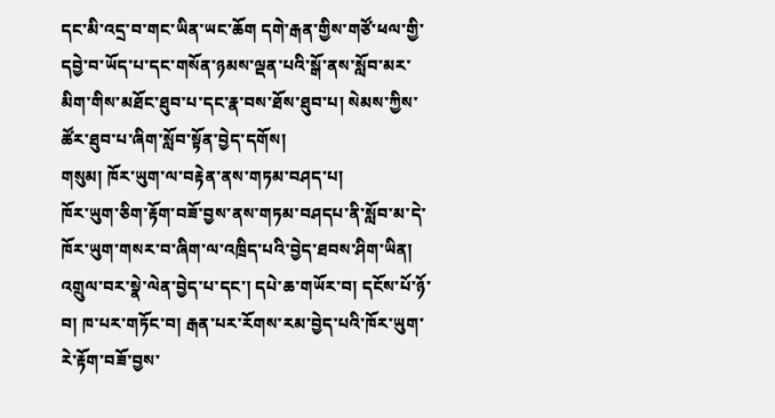དང་མི་འདྲ་བ་གང་ཡིན་ཡང་ཆོག དགེ་རྒན་གྱིས་གཙོ་ཕལ་གྱི་དབྱེ་བ་ཡོད་པ་དང་གསོན་ཉམས་ལྡན་པའི་སྒོ་ནས་སློབ་མར་མིག་གིས་མཐོང་ཐུབ་པ་དང་རྣ་བས་ཐོས་ཐུབ་པ། སེམས་ཀྱིས་ཚོར་ཐུབ་པ་ཞིག་སློབ་སྟོན་བྱེད་དགོས།
གསུམ། ཁོར་ཡུག་ལ་བརྟེན་ནས་གཏམ་བཤད་པ།
ཁོར་ཡུག་ཅིག་རྟོག་བཟོ་བྱས་ནས་གཏམ་བཤདཔ་ནི་སློབ་མ་དེ་ཁོར་ཡུག་གསར་བ་ཞིག་ལ་འཁྲིད་པའི་བྱེད་ཐབས་ཤིག་ཡིན། འགྲུལ་བར་སྣེ་ལེན་བྱེད་པ་དང་། དཔེ་ཆ་གཡོར་བ། དངོས་པོ་ཉོ་བ། ཁ་པར་གཏོང་བ། རྒན་པར་རོགས་རམ་བྱེད་པའི་ཁོར་ཡུག་རེ་རྟོག་བཟོ་བྱས་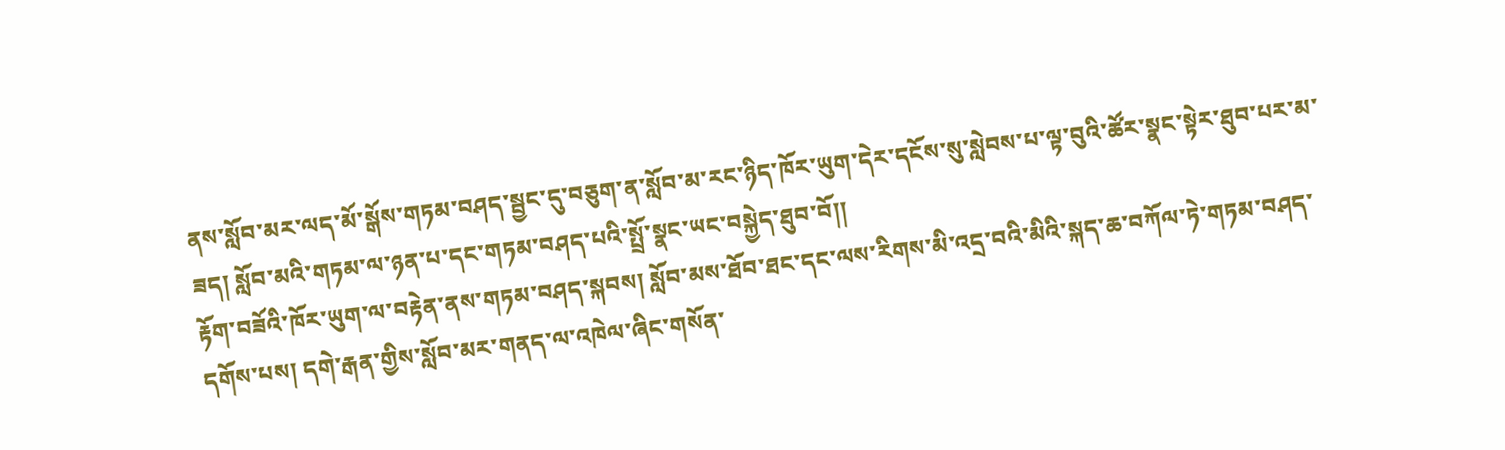ནས་སློབ་མར་ལད་མོ་སྒོས་གཏམ་བཤད་སྦྱང་དུ་བཅུག་ན་སློབ་མ་རང་ཉིད་ཁོར་ཡུག་དེར་དངོས་སུ་སླེབས་པ་ལྟ་བུའི་ཚོར་སྣང་སྟེར་ཐུབ་པར་མ་ཟད། སློབ་མའི་གཏམ་ལ་ཉན་པ་དང་གཏམ་བཤད་པའི་སྤྲོ་སྣང་ཡང་བསྐྱེད་ཐུབ་བོ།།
རྟོག་བཟོའི་ཁོར་ཡུག་ལ་བརྟེན་ནས་གཏམ་བཤད་སྐབས། སློབ་མས་ཐོབ་ཐང་དང་ལས་རིགས་མི་འདྲ་བའི་མིའི་སྐད་ཆ་བཀོལ་ཏེ་གཏམ་བཤད་དགོས་པས། དགེ་རྒན་གྱིས་སློབ་མར་གནད་ལ་འཁེལ་ཞིང་གསོན་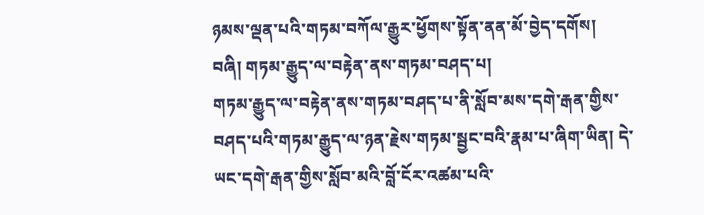ཉམས་ལྡན་པའི་གཏམ་བཀོལ་རྒྱུར་ཕྱོགས་སྟོན་ནན་མོ་བྱེད་དགོས།
བཞི། གཏམ་རྒྱུད་ལ་བརྟེན་ནས་གཏམ་བཤད་པ།
གཏམ་རྒྱུད་ལ་བརྟེན་ནས་གཏམ་བཤད་པ་ནི་སློབ་མས་དགེ་རྒན་གྱིས་བཤད་པའི་གཏམ་རྒྱུད་ལ་ཉན་རྗེས་གཏམ་སྦྱང་བའི་རྣམ་པ་ཞིག་ཡིན། དེ་ཡང་དགེ་རྒན་གྱིས་སློབ་མའི་བློ་ངོར་འཚམ་པའི་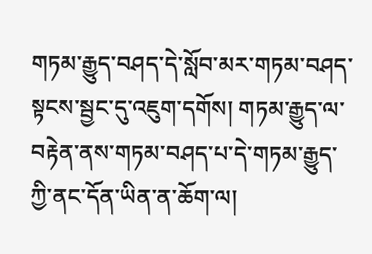གཏམ་རྒྱུད་བཤད་དེ་སློབ་མར་གཏམ་བཤད་སྟངས་སྦྱང་དུ་འཇུག་དགོས། གཏམ་རྒྱུད་ལ་བརྟེན་ནས་གཏམ་བཤད་པ་དེ་གཏམ་རྒྱུད་ཀྱི་ནང་དོན་ཡིན་ན་ཆོག་ལ།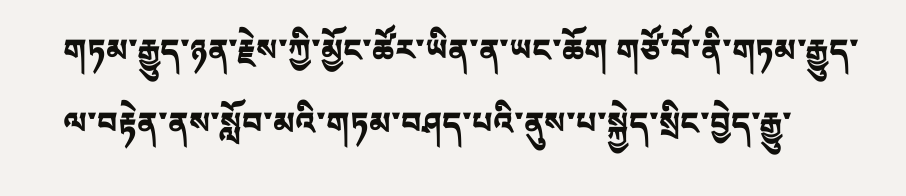གཏམ་རྒྱུད་ཉན་རྗེས་ཀྱི་མྱོང་ཚོར་ཡིན་ན་ཡང་ཆོག གཙོ་བོ་ནི་གཏམ་རྒྱུད་ལ་བརྟེན་ནས་སློབ་མའི་གཏམ་བཤད་པའི་ནུས་པ་སྐྱེད་སྲིང་བྱེད་རྒྱུ་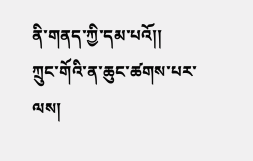ནི་གནད་ཀྱི་དམ་པའོ།།
ཀྲུང་གོའི་ན་ཆུང་ཚགས་པར་ལས།